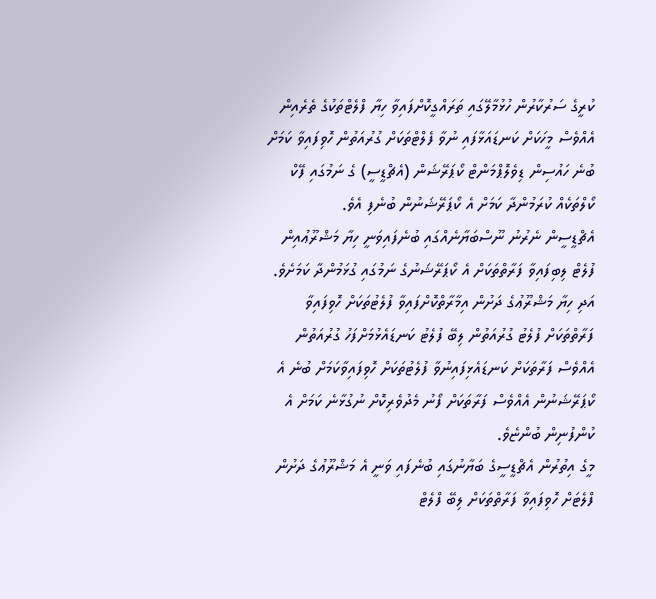ކުރީގެ ސަރުކާރުން ހުޅުމާލޭގައި ތަރައްގީކޮށްފައިވާ ހިޔާ ފްލެޓްތަކުގެ ތެރެއިން އެއްވެސް މީހަކަށް ކަނޑައަޅާފައި ނުވާ ފެލްޓްތަކަށް ގުރުއަތުން ހޮވިފައިވާ ކަމަށް ބުނެ ހައުސިން ޑިވެލޮޕްމަންޓް ކޯޕަރޭޝަން (އެޗްޑީސީ) ގެ ނަމުގައި ފޭކް ކޯލްތަކެއް ކުރަމުންދާ ކަމަށް އެ ކޯޕަރޭޝަނުން ބުނެފި އެވެ.
އެޗްޑީސީން ނެރުނު ނޫސްބަޔާނެއްގައި ބުނެފައިވަނީ ހިޔާ މަޝްރޫޢުއިން ފުލެޓް ލިބިފައިވާ ފަރާތްތަކަށް އެ ކޯޕަރޭޝަނުގެ ނަމުގައި ގުޅަމުންދާ ކަމަށެވެ. އަދި ހިޔާ މަޝްރޫޢުގެ ދަށުން އިމާރާތްކޮށްފައިވާ ފުލެޓުތަކަށް ހޮވިފައިވާ ފަރާތްތަކަށް ފުލެޓު ގުރުއަތުން ލިބޭ ފުލެޓު ކަނޑައެޅުމަށްފަހު ގުރުއަތުން އެއްވެސް ފަރާތަކަށް ކަނޑައެޅިފައިނުވާ ފުލެޓުތަކަށް ހޮވިފައިވާކަމަށް ބުނެ އެ ކޯޕަރޭޝަނުން އެއްވެސް ފަރާތަކަށް ފޯނު މެދުވެރިކޮށް ނުގުޅާނެ ކަމަށް އެ ކުންފުނިން ބުންޏެވެ.
މީގެ އިތުރުން އެޗްޑީސީގެ ބަޔާނުގައި ބުނެފައި ވަނީ އެ މަޝްރޫޢުގެ ދަށުން ފްލެޓަށް ހޮވިފައިވާ ފަރާތްތަކަށް ލިބޭ ފްލެޓް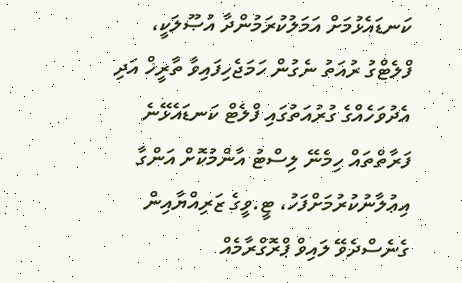ކަނޑައެޅުމަށް އަމަލުކުރަމުންދާ އުޞޫލަކީ، ފްލެޓްގު ރުއަތު ނެގުން ހަމަޖެހިފައިވާ ތާރީޚް އަދި އެދުވަހެއްގެ ގުރުއަތުގައި ފްލެޓް ކަނޑައެޅޭނެ ފަރާތްތައް ހިމެނޭ ލިސްޓު އާންމުކޮށް އަންގާ އިޢުލާނުކުރުމަށްފަހު، ޓީ.ވީގެ ޒަރިއްޔާއިން ގެނެސްދެވޭ ލައިވް ޕްރޮގްރާމެއް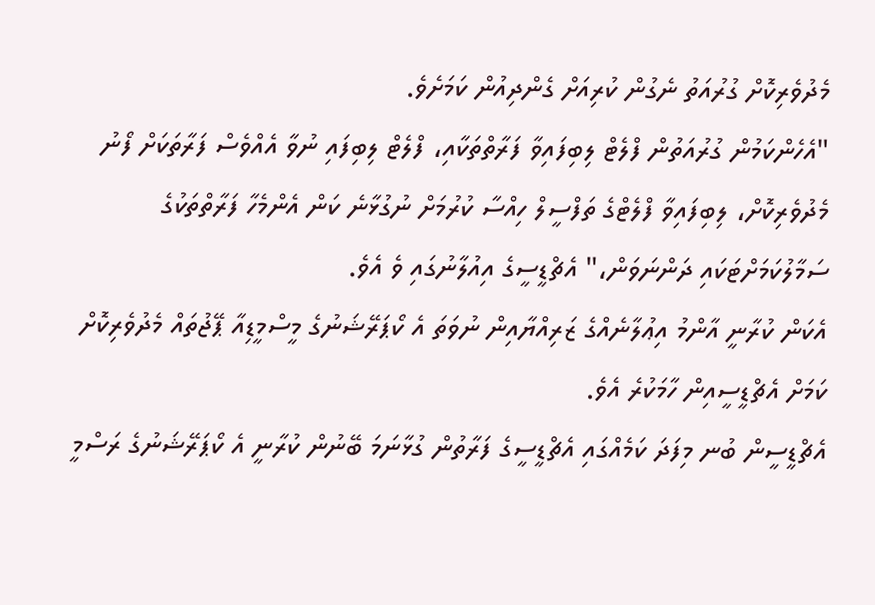މެދުވެރިކޮށް ގުރުއަތު ނެގުން ކުރިއަށް ގެންދިއުން ކަމަށެވެ.
"އެހެންކަމުން ގުރުއަތުން ފްލެޓް ލިބިފައިވާ ފަރާތްތަކާއި، ފްލެޓް ލިބިފައި ނުވާ އެއްވެސް ފަރާތަކަށް ފޯނު މެދުވެރިކޮށް، ލިބިފައިވާ ފްލެޓްގެ ތަފްސީލް ހިއްސާ ކުރުމަށް ނުގުޅާނެ ކަން އެންމެހާ ފަރާތްތަކުގެ ސަމާލުކަމަށްޓަކައި ދަންނަވަން،" އެޗްޑީސީގެ އިއުލާނުގައި ވެ އެވެ.
އެކަން ކުރާނީ އާންމު އިޢުލާނެއްގެ ޒަރިއްޔާއިން ނުވަތަ އެ ކޯޕަރޭޝަނުގެ މީސްމީޑިއާ ޕޭޖުތައް މެދުވެރިކޮށް ކަމަށް އެޗްޑީސީއިން ހާމަކުރެ އެވެ.
އެޗްޑީސީން ބުނ މިފަދަ ކަމެއްގައި އެޗްޑީސީގެ ފަރާތުން ގުޅާނަމަ ބޭނުން ކުރާނީ އެ ކޯޕަރޭޝަނުގެ ރަސްމީ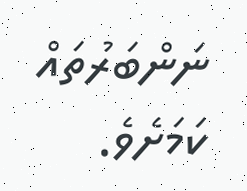ނަންބަރުތައް ކަމަށެވެ.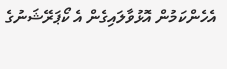އެހެންކަމުން އޮޅުވާލައިގެން އެ ކޯޕަރޭޝަނުގެ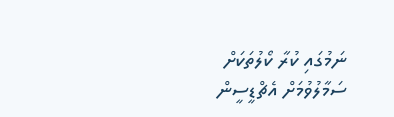ނަމުގައި ކުރާ ކޯލުތަކަށް ސަމާލުވުމަށް އެޗްޑީސީން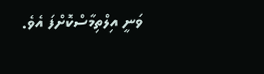ވަނީ އިލްތިމާސްކޮށްފަ އެވެ.